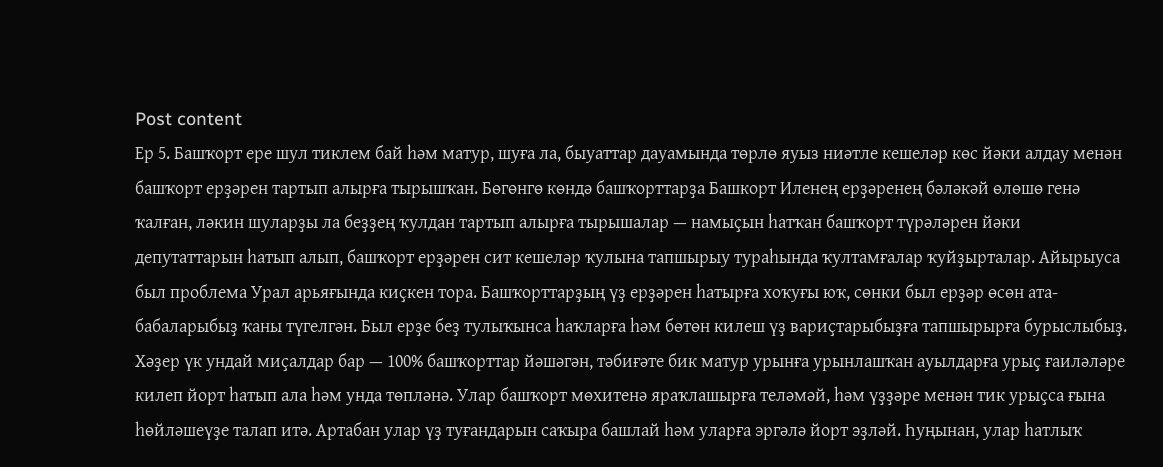Post content
Ер 5. Башҡорт ере шул тиклем бай һәм матур, шуға ла, быуаттар дауамында төрлө яуыз ниәтле кешеләр көс йәки алдау менән башҡорт ерҙәрен тартып алырға тырышҡан. Бөгөнгө көндә башҡорттарҙа Башкорт Иленең ерҙәренең бәләкәй өлөшө генә ҡалған, ләкин шуларҙы ла беҙҙең ҡулдан тартып алырға тырышалар — намыҫын һатҡан башҡорт түрәләрен йәки депутаттарын һатып алып, башҡорт ерҙәрен сит кешеләр ҡулына тапшырыу тураһында ҡултамғалар ҡуйҙырталар. Айырыуса был проблема Урал арьяғында киҫкен тора. Башҡорттарҙың үҙ ерҙәрен һатырға хоҡуғы юҡ, сөнки был ерҙәр өсөн ата-бабаларыбыҙ ҡаны түгелгән. Был ерҙе беҙ тулыҡынса һаҡларға һәм бөтөн килеш үҙ вариҫтарыбыҙға тапшырырға бурыслыбыҙ. Хәҙер үк ундай миҫалдар бар — 100% башҡорттар йәшәгән, тәбиғәте бик матур урынға урынлашҡан ауылдарға урыҫ ғаиләләре килеп йорт һатып ала һәм унда төпләнә. Улар башҡорт мөхитенә яраҡлашырға теләмәй, һәм үҙҙәре менән тик урыҫса ғына һөйләшеүҙе талап итә. Артабан улар үҙ туғандарын саҡыра башлай һәм уларға эргәлә йорт эҙләй. Һуңынан, улар һатлыҡ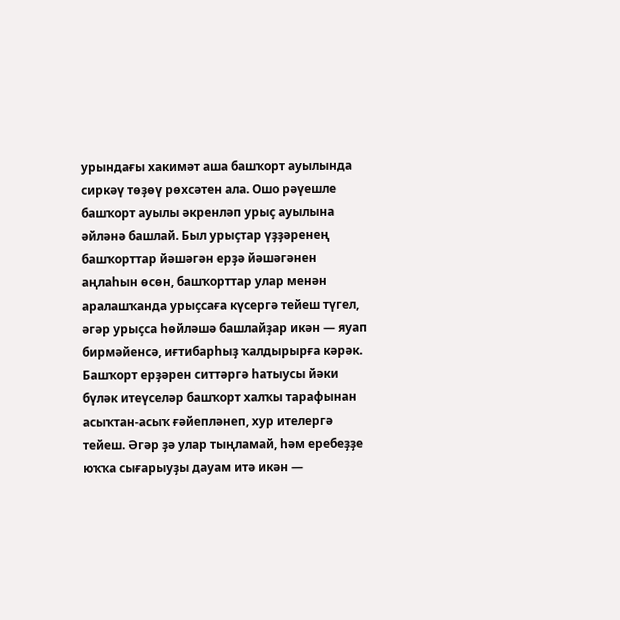урындағы хакимәт аша башҡорт ауылында сиркәү төҙөү рөхсәтен ала. Ошо рәүешле башҡорт ауылы әкренләп урыҫ ауылына әйләнә башлай. Был урыҫтар үҙҙәренең башҡорттар йәшәгән ерҙә йәшәгәнен аңлаһын өсөн, башҡорттар улар менән аралашҡанда урыҫсаға күсергә тейеш түгел, әгәр урыҫса һөйләшә башлайҙар икән — яуап бирмәйенсә, иғтибарһыҙ ҡалдырырға кәрәк. Башҡорт ерҙәрен ситтәргә һатыусы йәки бүләк итеүселәр башҡорт халҡы тарафынан асыҡтан-асыҡ ғәйепләнеп, хур ителергә тейеш. Әгәр ҙә улар тыңламай, һәм еребеҙҙе юҡҡа сығарыуҙы дауам итә икән —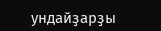ундайҙарҙы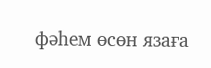фәһем өсөн язаға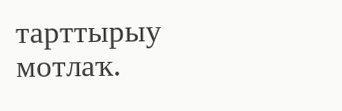тарттырыу мотлаҡ.